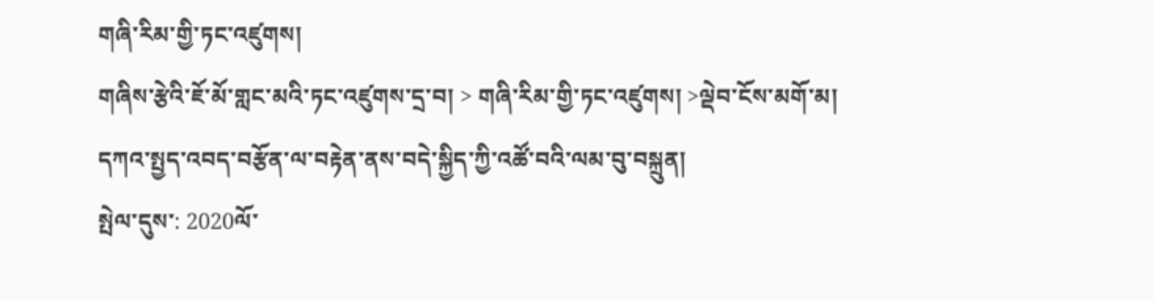གཞི་རིམ་གྱི་ཏང་འཛུགས།
གཞིས་རྩེའི་ཇོ་མོ་གླང་མའི་ཏང་འཛུགས་དྲ་བ། > གཞི་རིམ་གྱི་ཏང་འཛུགས། >ལྡེབ་ངོས་མགོ་མ།
དཀའ་སྤྱད་འབད་བརྩོན་ལ་བརྟེན་ནས་བདེ་སྐྱིད་ཀྱི་འཚོ་བའི་ལམ་བུ་བསྐྲུན།
སྤེལ་དུས་: 2020ལོ་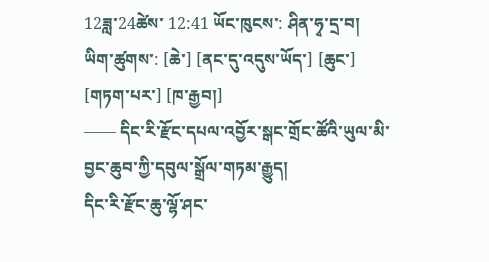12ཟླ་24ཚེས་ 12:41 ཡོང་ཁུངས་: ཤིན་ཧྭ་དྲ་བ།
ཡིག་ཚུགས་: [ཆེ་] [ནང་དུ་འདུས་ཡོད་] [ཆུང་] [གཏག་པར་] [ཁ་རྒྱབ།]
—— དིང་རི་རྫོང་དཔལ་འབྱོར་སྒང་གྲོང་ཚོའི་ཡུལ་མི་བྱང་ཆུབ་ཀྱི་དབུལ་སྒྲོལ་གཏམ་རྒྱུད།
དིང་རི་རྫོང་ཆུ་ལྷོ་ཤང་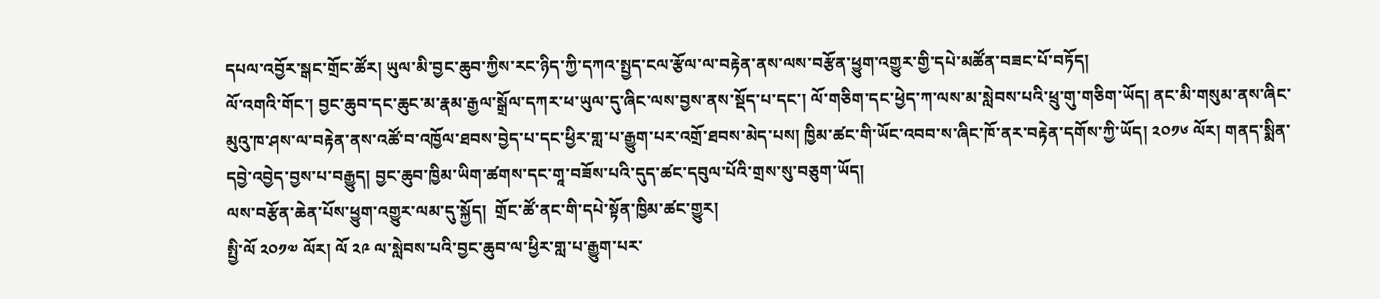དཔལ་འབྱོར་སྒང་གྲོང་ཚོར། ཡུལ་མི་བྱང་ཆུབ་ཀྱིས་རང་ཉིད་ཀྱི་དཀའ་སྤྱད་ངལ་རྩོལ་ལ་བརྟེན་ནས་ལས་བརྩོན་ཕྱུག་འགྱུར་གྱི་དཔེ་མཚོན་བཟང་པོ་བཏོད།
ལོ་འགའི་གོང་། བྱང་ཆུབ་དང་ཆུང་མ་རྣམ་རྒྱལ་སྒྲོལ་དཀར་ཕ་ཡུལ་དུ་ཞིང་ལས་བྱས་ནས་སྡོད་པ་དང་། ལོ་གཅིག་དང་ཕྱེད་ཀ་ལས་མ་སླེབས་པའི་ཕྲུ་གུ་གཅིག་ཡོད། ནང་མི་གསུམ་ནས་ཞིང་མུའུ་ཁ་ཤས་ལ་བརྟེན་ནས་འཚོ་བ་འཁྱོལ་ཐབས་བྱེད་པ་དང་ཕྱིར་གླ་པ་རྒྱུག་པར་འགྲོ་ཐབས་མེད་པས། ཁྱིམ་ཚང་གི་ཡོང་འབབ་ས་ཞིང་ཁོ་ནར་བརྟེན་དགོས་ཀྱི་ཡོད། ༢༠༡༦ ལོར། གནད་སྨིན་དབྱེ་འབྱེད་བྱས་པ་བརྒྱུད། བྱང་ཆུབ་ཁྱིམ་ཡིག་ཚགས་དང་གཱ་བཟོས་པའི་དུད་ཚང་དབུལ་པོའི་གྲས་སུ་བཅུག་ཡོད།
ལས་བརྩོན་ཆེན་པོས་ཕྱུག་འགྱུར་ལམ་དུ་སྐྱོད།  གྲོང་ཚོ་ནང་གི་དཔེ་སྟོན་ཁྱིམ་ཚང་གྱུར།
སྤྱི་ལོ ༢༠༡༧ ལོར། ལོ ༢༩ ལ་སླེབས་པའི་བྱང་ཆུབ་ལ་ཕྱིར་གླ་པ་རྒྱུག་པར་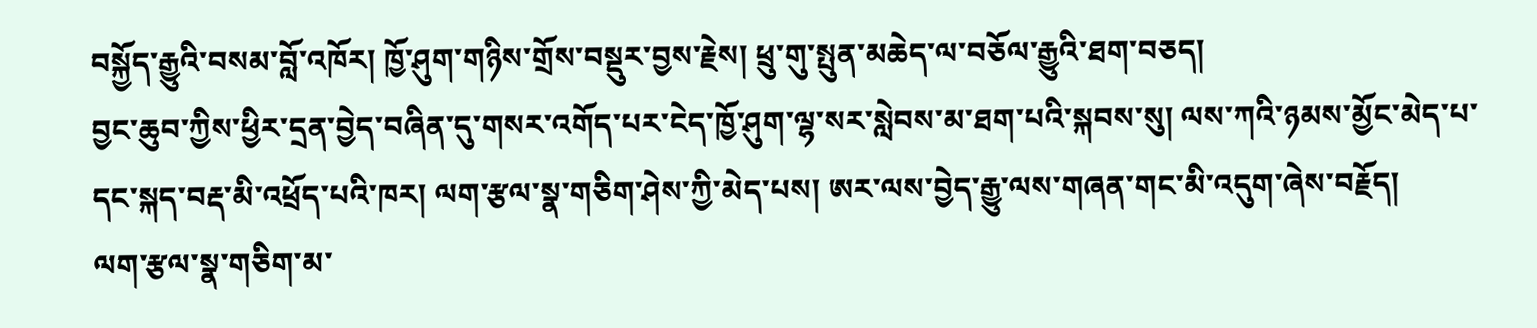བསྐྱོད་རྒྱུའི་བསམ་བློ་འཁོར། ཁྱོ་ཤུག་གཉིས་གྲོས་བསྡུར་བྱས་རྗེས། ཕྲུ་གུ་སྤུན་མཆེད་ལ་བཅོལ་རྒྱུའི་ཐག་བཅད།
བྱང་ཆུབ་ཀྱིས་ཕྱིར་དྲན་བྱེད་བཞིན་དུ་གསར་འགོད་པར་ངེད་ཁྱོ་ཤུག་ལྷ་སར་སླེབས་མ་ཐག་པའི་སྐབས་སུ། ལས་ཀའི་ཉམས་མྱོང་མེད་པ་དང་སྐད་བརྡ་མི་འཕྲོད་པའི་ཁར། ལག་རྩལ་སྣ་གཅིག་ཤེས་ཀྱི་མེད་པས། ཨར་ལས་བྱེད་རྒྱུ་ལས་གཞན་གང་མི་འདུག་ཞེས་བརྗོད།
ལག་རྩལ་སྣ་གཅིག་མ་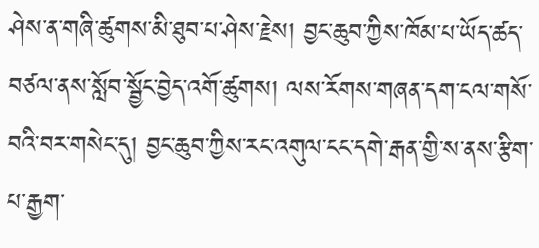ཤེས་ན་གཞི་ཚུགས་མི་ཐུབ་པ་ཤེས་རྗེས། བྱང་ཆུབ་ཀྱིས་ཁོམ་པ་ཡོད་ཚད་བཙལ་ནས་སློབ་སྦྱོང་བྱེད་འགོ་ཚུགས། ལས་རོགས་གཞན་དག་ངལ་གསོ་བའི་བར་གསེང་དུ། བྱང་ཆུབ་ཀྱིས་རང་འགུལ་ངང་དགེ་རྒན་གྱི་ས་ནས་རྩིག་པ་རྒྱག་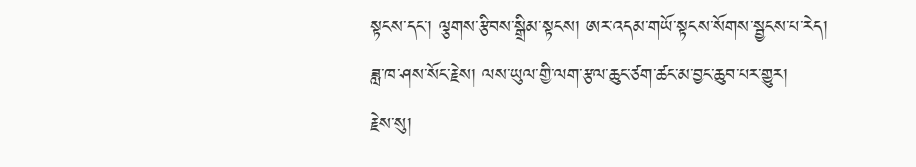སྟངས་དང་། ལྕགས་རྩིབས་སྒྲིམ་སྟངས། ཨར་འདམ་གཡོ་སྟངས་སོགས་སྦྱངས་པ་རེད། ཟླ་ཁ་ཤས་སོང་རྗེས། ལས་ཡུལ་གྱི་ལག་རྩལ་ཆུང་ཙག་ཚང་མ་བྱང་ཆུབ་པར་གྱུར།
རྗེས་སུ།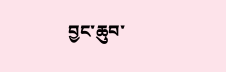བྱང་ཆུབ་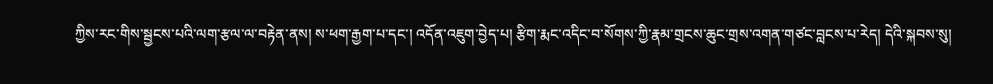ཀྱིས་རང་གིས་སྦྱངས་པའི་ལག་རྩལ་ལ་བརྟེན་ནས། ས་ཕག་རྒྱག་པ་དང་། འདོན་འཇུག་བྱེད་པ། རྩིག་རྨང་འདིང་བ་སོགས་ཀྱི་རྣམ་གྲངས་ཆུང་གྲས་འགན་གཙང་བླངས་པ་རེད། དེའི་སྐབས་སུ།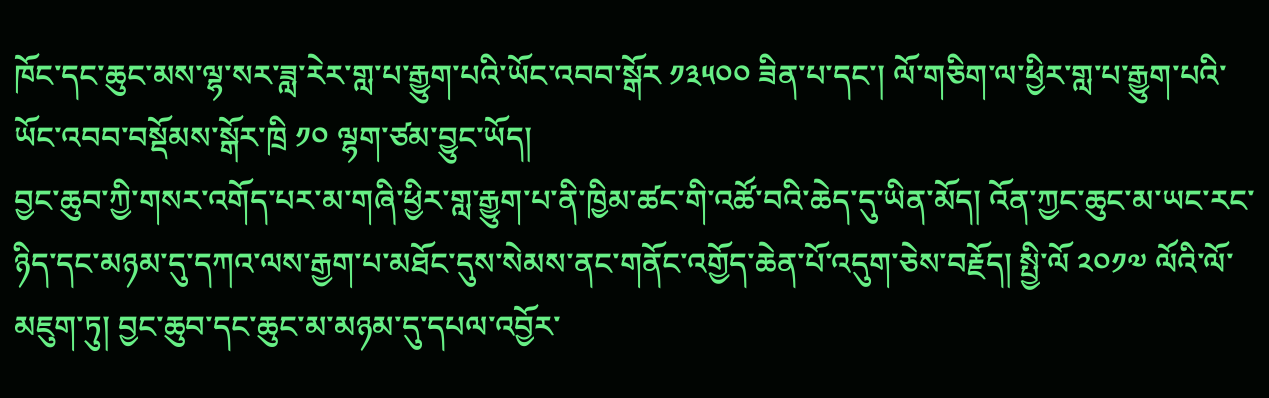ཁོང་དང་ཆུང་མས་ལྷ་སར་ཟླ་རེར་གླ་པ་རྒྱུག་པའི་ཡོང་འབབ་སྒོར ༡༣༥༠༠ ཟིན་པ་དང་། ལོ་གཅིག་ལ་ཕྱིར་གླ་པ་རྒྱུག་པའི་ཡོང་འབབ་བསྡོམས་སྒོར་ཁྲི ༡༠ ལྷག་ཙམ་བྱུང་ཡོད།
བྱང་ཆུབ་ཀྱི་གསར་འགོད་པར་མ་གཞི་ཕྱིར་གླ་རྒྱུག་པ་ནི་ཁྱིམ་ཚང་གི་འཚོ་བའི་ཆེད་དུ་ཡིན་མོད། འོན་ཀྱང་ཆུང་མ་ཡང་རང་ཉིད་དང་མཉམ་དུ་དཀའ་ལས་རྒྱག་པ་མཐོང་དུས་སེམས་ནང་གནོང་འགྱོད་ཆེན་པོ་འདུག་ཅེས་བརྗོད། སྤྱི་ལོ ༢༠༡༧ ལོའི་ལོ་མཇུག་ཏུ། བྱང་ཆུབ་དང་ཆུང་མ་མཉམ་དུ་དཔལ་འབྱོར་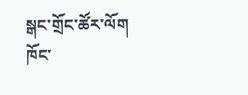སྒང་གྲོང་ཚོར་ལོག ཁོང་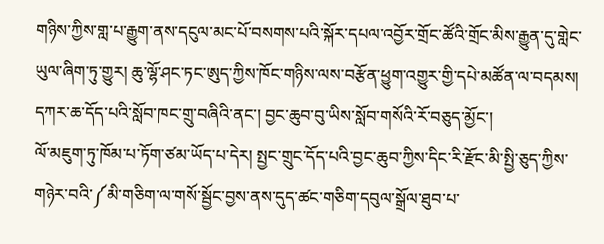གཉིས་ཀྱིས་གླ་པ་རྒྱུག་ནས་དངུལ་མང་པོ་བསགས་པའི་སྐོར་དཔལ་འབྱོར་གྲོང་ཚོའི་གྲོང་མིས་རྒྱུན་དུ་གླེང་ཡུལ་ཞིག་ཏུ་གྱུར། ཆུ་ལྷོ་ཤང་ཏང་ཨུད་ཀྱིས་ཁོང་གཉིས་ལས་བརྩོན་ཕྱུག་འགྱུར་གྱི་དཔེ་མཚོན་ལ་བདམས།
དཀར་ཆ་དོད་པའི་སློབ་ཁང་གྲུ་བཞིའི་ནང་། བྱང་ཆུབ་བུ་ཡིས་སློབ་གསོའི་རོ་བཅུད་མྱོང་།
ལོ་མཇུག་ཏུ་ཁོམ་པ་ཏོག་ཙམ་ཡོད་པ་དེར། སྤྱང་གྲུང་དོད་པའི་བྱང་ཆུབ་ཀྱིས་དིང་རི་རྫོང་མི་སྤྱི་ཅུད་ཀྱིས་གཉེར་བའི་༼མི་གཅིག་ལ་གསོ་སྦྱོང་བྱས་ནས་དུད་ཚང་གཅིག་དབུལ་སྒྲོལ་ཐུབ་པ་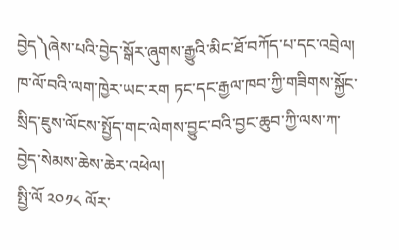བྱེད༽ཞེས་པའི་བྱེད་སྒོར་ཞུགས་རྒྱུའི་མིང་ཐོ་བཀོད་པ་དང་འབྲེལ། ཁ་ལོ་བའི་ལག་ཁྱེར་ཡང་རག ཏང་དང་རྒྱལ་ཁབ་ཀྱི་གཟིགས་སྐྱོང་སྲིད་ཇུས་ལོངས་སྤྱོད་གང་ལེགས་བྱུང་བའི་བྱང་ཆུབ་ཀྱི་ལས་ཀ་བྱེད་སེམས་ཆེས་ཆེར་འཕེལ།
སྤྱི་ལོ ༢༠༡༨ ལོར་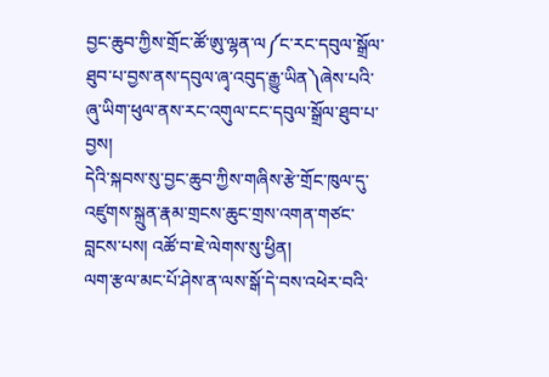བྱང་ཆུབ་ཀྱིས་གྲོང་ཚོ་ཨུ་ལྷན་ལ༼ང་རང་དབུལ་སྒྲོལ་ཐུབ་པ་བྱས་ནས་དབུལ་ཞྭ་འབུད་རྒྱུ་ཡིན༽ཞེས་པའི་ཞུ་ཡིག་ཕུལ་ནས་རང་འགུལ་ངང་དབུལ་སྒྲོལ་ཐུབ་པ་བྱས།
དེའི་སྐབས་སུ་བྱང་ཆུབ་ཀྱིས་གཞིས་རྩེ་གྲོང་ཁུལ་དུ་འཛུགས་སྐྲུན་རྣམ་གྲངས་ཆུང་གྲས་འགན་གཙང་བླངས་པས། འཚོ་བ་ཇེ་ལེགས་སུ་ཕྱིན།
ལག་རྩལ་མང་པོ་ཤེས་ན་ལས་སྒོ་དེ་བས་འཕེར་བའི་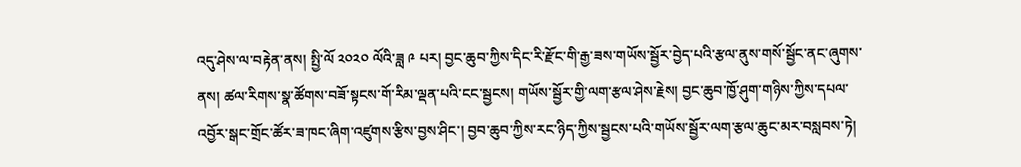འདུ་ཤེས་ལ་བརྟེན་ནས། སྤྱི་ལོ ༢༠༢༠ ལོའི་ཟླ ༩ པར། བྱང་ཆུབ་ཀྱིས་དིང་རི་རྫོང་གི་རྒྱ་ཟས་གཡོས་སྦྱོར་བྱེད་པའི་རྩལ་ནུས་གསོ་སྦྱོང་ནང་ཞུགས་ནས། ཚལ་རིགས་སྣ་ཚོགས་བཟོ་སྟངས་གོ་རིམ་ལྡན་པའི་ངང་སྦྱངས། གཡོས་སྦྱོར་གྱི་ལག་རྩལ་ཤེས་རྗེས། བྱང་ཆུབ་ཁྱོ་ཤུག་གཉིས་ཀྱིས་དཔལ་འབྱོར་སྒང་གྲོང་ཚོར་ཟ་ཁང་ཞིག་འཛུགས་རྩིས་བྱས་ཤིང་། བྱབ་ཆུབ་ཀྱིས་རང་ཉིད་ཀྱིས་སྦྱངས་པའི་གཡོས་སྦྱོར་ལག་རྩལ་ཆུང་མར་བསླབས་ཏེ།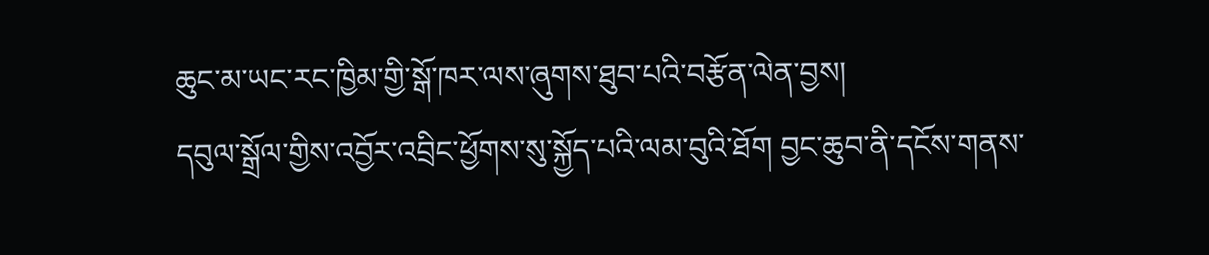ཆུང་མ་ཡང་རང་ཁྱིམ་གྱི་སྒོ་ཁར་ལས་ཞུགས་ཐུབ་པའི་བརྩོན་ལེན་བྱས།
དབུལ་སྒྲོལ་གྱིས་འབྱོར་འབྲིང་ཕྱོགས་སུ་སྐྱོད་པའི་ལམ་བུའི་ཐོག བྱང་ཆུབ་ནི་དངོས་གནས་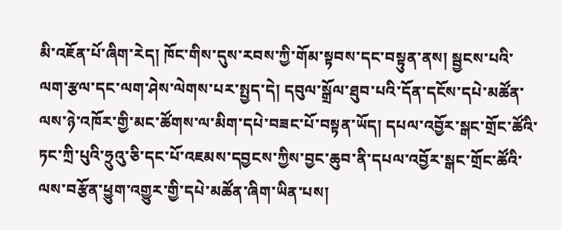མི་འཇོན་པོ་ཞིག་རེད། ཁོང་གིས་དུས་རབས་ཀྱི་གོམ་སྟབས་དང་བསྟུན་ནས། སྦྱངས་པའི་ལག་རྩལ་དང་ལག་ཤེས་ལེགས་པར་སྤྱད་དེ། དབུལ་སྒྲོལ་ཐུབ་པའི་དོན་དངོས་དཔེ་མཚོན་ལས་ཉེ་འཁོར་གྱི་མང་ཚོགས་ལ་མིག་དཔེ་བཟང་པོ་བསྟན་ཡོད། དཔལ་འབྱོར་སྒང་གྲོང་ཚོའི་ཏང་ཀྲི་པུའི་ཧྲུའུ་ཅི་དང་པོ་འཇམས་དབྱངས་ཀྱིས་བྱང་ཆུབ་ནི་དཔལ་འབྱོར་སྒང་གྲོང་ཚོའི་ལས་བརྩོན་ཕྱུག་འགྱུར་གྱི་དཔེ་མཚོན་ཞིག་ཡིན་པས།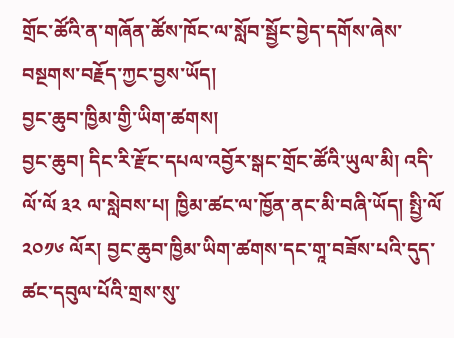གྲོང་ཚོའི་ན་གཞོན་ཚོས་ཁོང་ལ་སློབ་སྦྱོང་བྱེད་དགོས་ཞེས་བསྔགས་བརྗོད་ཀྱང་བྱས་ཡོད།
བྱང་ཆུབ་ཁྱིམ་གྱི་ཡིག་ཚགས།
བྱང་ཆུབ། དིང་རི་རྫོང་དཔལ་འབྱོར་སྒང་གྲོང་ཚོའི་ཡུལ་མི། འདི་ལོ་ལོ ༣༢ ལ་སླེབས་པ། ཁྱིམ་ཚང་ལ་ཁྱོན་ནང་མི་བཞི་ཡོད། སྤྱི་ལོ ༢༠༡༦ ལོར། བྱང་ཆུབ་ཁྱིམ་ཡིག་ཚགས་དང་གཱ་བཟོས་པའི་དུད་ཚང་དབུལ་པོའི་གྲས་སུ་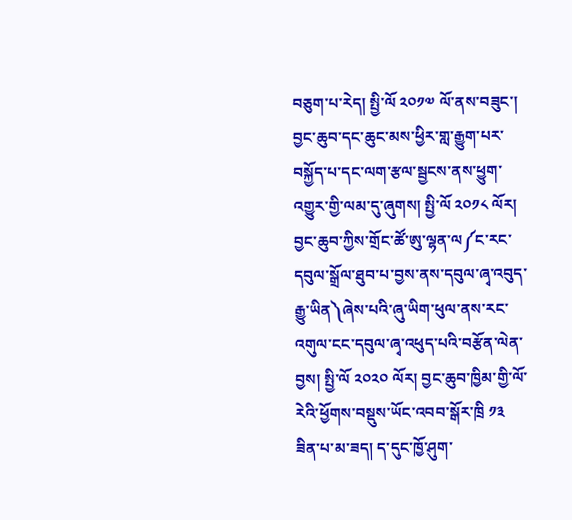བཅུག་པ་རེད། སྤྱི་ལོ ༢༠༡༧ ལོ་ནས་བཟུང་། བྱང་ཆུབ་དང་ཆུང་མས་ཕྱིར་གླ་རྒྱུག་པར་བསྐྱོད་པ་དང་ལག་རྩལ་སྦྱངས་ནས་ཕྱུག་འགྱུར་གྱི་ལམ་དུ་ཞུགས། སྤྱི་ལོ ༢༠༡༨ ལོར། བྱང་ཆུབ་ཀྱིས་གྲོང་ཚོ་ཨུ་ལྷན་ལ༼ང་རང་དབུལ་སྒྲོལ་ཐུབ་པ་བྱས་ནས་དབུལ་ཞྭ་འབུད་རྒྱུ་ཡིན༽ཞེས་པའི་ཞུ་ཡིག་ཕུལ་ནས་རང་འགུལ་ངང་དབུལ་ཞྭ་འཕུད་པའི་བརྩོན་ལེན་བྱས། སྤྱི་ལོ ༢༠༢༠ ལོར། བྱང་ཆུབ་ཁྱིམ་གྱི་ལོ་རེའི་ཕྱོགས་བསྡུས་ཡོང་འབབ་སྒོར་ཁྲི ༡༣ ཟིན་པ་མ་ཟད། ད་དུང་ཁྱོ་ཤུག་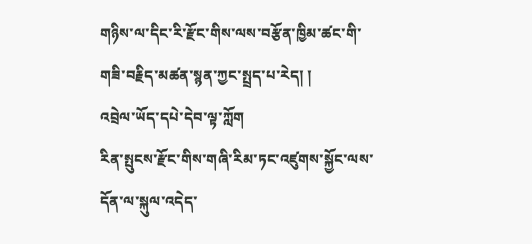གཉིས་ལ་དིང་རི་རྫོང་གིས་ལས་བརྩོན་ཁྱིམ་ཚང་གི་གཟི་བརྗིད་མཚན་སྙན་ཀྱང་སྤྲད་པ་རེད། །
འབྲེལ་ཡོད་དཔེ་དེབ་ལྟ་ཀློག
རིན་སྤུངས་རྫོང་གིས་གཞི་རིམ་ཏང་འཛུགས་སྐྱོང་ལས་དོན་ལ་སྐུལ་འདེད་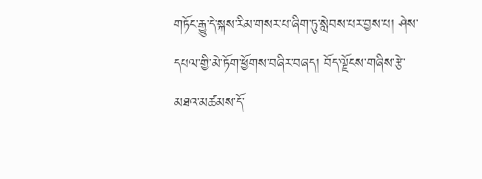གཏོང་རྒྱུ་དེ་སྐས་རིམ་གསར་པ་ཞིག་ཏུ་སླེབས་པར་བྱས་པ། ཤེས་དཔལ་གྱི་མེ་ཏོག་ཕྱོགས་བཞིར་བཞད། བོད་ལྗོངས་གཞིས་རྩེ་མཐའ་མཚམས་དོ་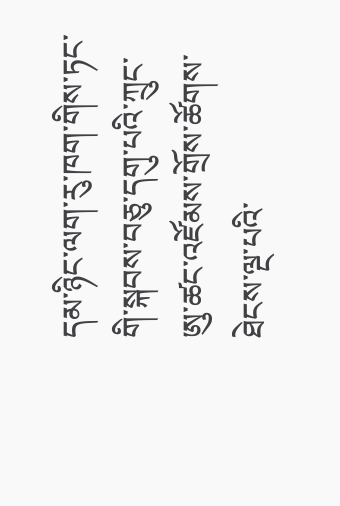དམ་ཉིང་ལག་རུ་ཁག་གིས་ཏང་གི་སྐབས་བཅུ་དགུ་པའི་ཀྲུང་ཨུ་ཚང་འཛོམས་གྲོས་ཚོགས་ཐེངས་ལྔ་པའི་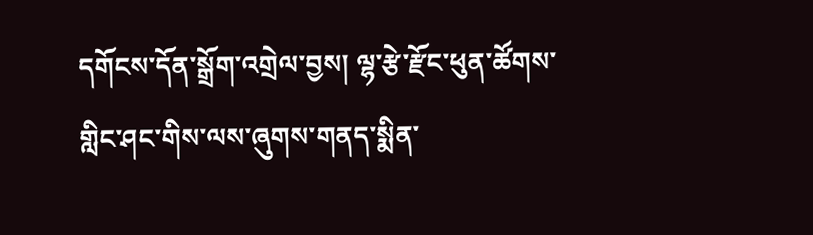དགོངས་དོན་སྒྲོག་འགྲེལ་བྱས། ལྷ་རྩེ་རྫོང་ཕུན་ཚོགས་གླིང་ཤང་གིས་ལས་ཞུགས་གནད་སྨིན་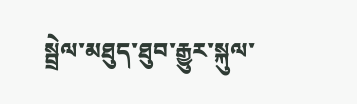སྦྲེལ་མཐུད་ཐུབ་རྒྱུར་སྐུལ་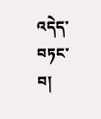འདེད་བཏང་བ།